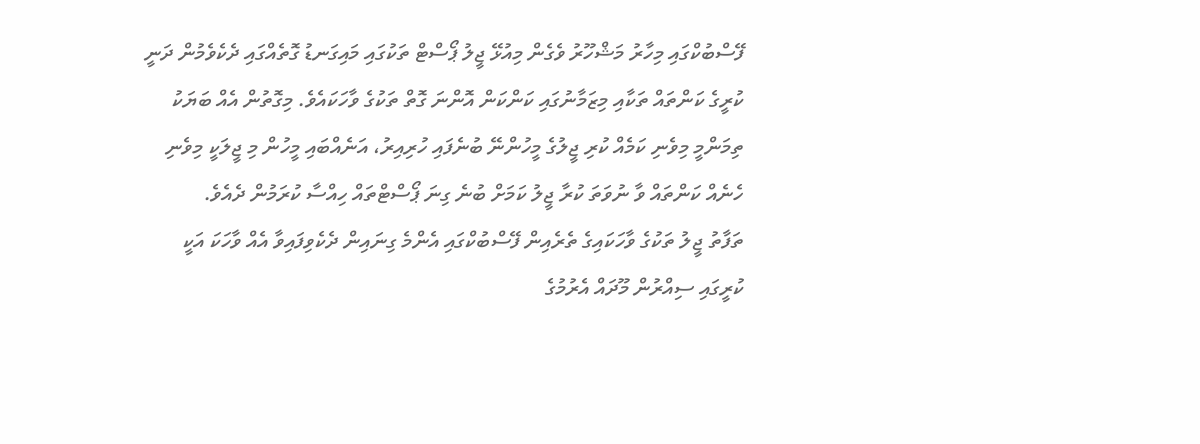ފޭސްބުކްގައި މިހާރު މަޝްހޫރު ވެގެން މިއުޅޭ ޖީލު ޕޯސްޓް ތަކުގައި މައިގަނޑު ގޮތެއްގައި ދެކެވެމުން ދަނީ ކުރީގެ ކަންތައް ތަކާއި މިޒަމާނުގައި ކަންކަން އޮންނަ ގޮތް ތަކުގެ ވާހަކައެވެ. މިގޮތުން އެއް ބަޔަކު ތިމަންމީ މިވެނި ކަމެއް ކުރި ޖީލުގެ މީހުންނޭ ބުނެފައި ހުރިއިރު، އަނެއްބައި މީހުން މި ޖީލަކީ މިވެނި ހެނެއް ކަންތައް ވާ ނުވަތަ ކުރާ ޖީލު ކަމަށް ބުނެ ގިނަ ޕޯސްޓްތައް ހިއްސާ ކުރަމުން ދެއެވެ.
ތަފާތު ޖީލު ތަކުގެ ވާހަކައިގެ ތެރެއިން ފޭސްބުކްގައި އެންމެ ގިނައިން ދެކެވިފައިވާ އެއް ވާހަކަ އަކީ ކުރީގައި ސިއްރުން މޫދައް އެރުމުގެ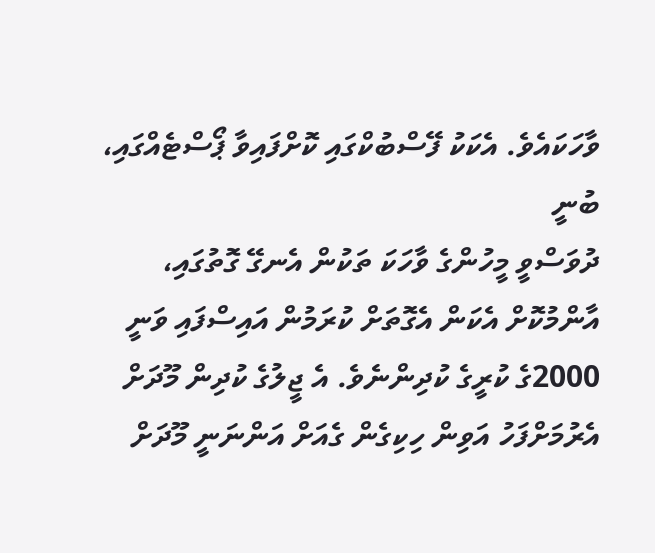ވާހަކައެވެ. އެކަކު ފޭސްބުކްގައި ކޮށްފައިވާ ޕޯސްޓެއްގައި، ބުނީ
ދުވަސްވީ މީހުންގެ ވާހަކަ ތަކުން އެނގޭ ގޮތުގައި، އާންމުކޮށް އެކަން އެގޮތަށް ކުރަމުން އައިސްފައި ވަނީ 2000ގެ ކުރީގެ ކުދިންނެވެ. އެ ޖީލުގެ ކުދިން މޫދަށް އެރުމަށްފަހު އަވިން ހިކިގެން ގެއަށް އަންނަނީ މޫދަށް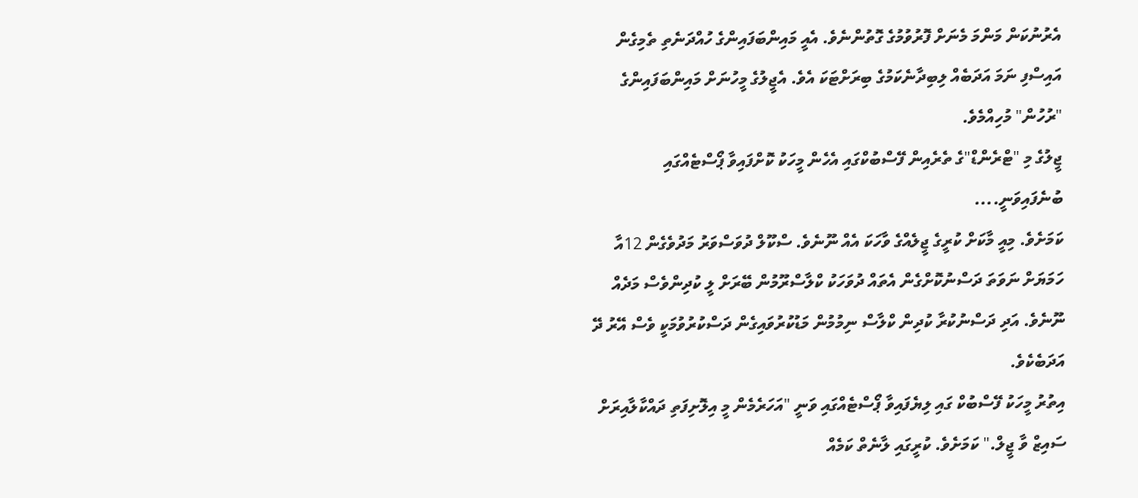އެރުނުކަން މަންމަ މެނަށް ފޮރުވުމުގެ ގޮތުންނެވެ. އެއީ މައިންބަފައިންގެ ހުއްދަނެތި ތެމިގެން އައިސްފި ނަމަ އަދަބެއް ލިބިދާނެކަމުގެ ބިރަށްޓަކަ އެވެ. އެޖީލުގެ މީހުނަށް މައިންބަފައިންގެ "ރުހުން" މުހިއްމެވެ.
ޖީލުގެ މި "ޓްރެންޑް"ގެ ތެރެއިން ފޭސްބުކްގައި އެހެން މީހަކު ކޮށްފައިވާ ޕޯސްޓެއްގައި ބުނެފައިވަނީ....
ކަމަށެވެ. މިއީ މާކަށް ކުރީގެ ޖީލެއްގެ ވާހަކަ އެއް ނޫނެވެ. ސްކޫލް ދުވަސްވަރު މަދުވެގެން 12އާ ހަމަޔަށް ނަވަތަ ދަސްނުކޮށްގެން އެތައް ދުވަހަކު ކްލާސްރޫމުން ބޭރަށް ލީ ކުދިންވެސް މަދެއް ނޫނެވެ. އަދި ދަސްނުކުރާ ކުދިން ކްލާސް ނިމުމުން މަޑުކުރުވައިގެން ދަސްކުރުވުމަކީ ވެސް އޭރު ދޭ އަދަބެކެވެ.
އިތުރު މީހަކު ފޭސްބުކް ގައި ލިޔެފައިވާ ޕޯސްޓެއްގައި ވަނީ "އަހަރެމެން މީ އިލޮށިފަތި ދައްކާލާއިރަށް ސައިޒް ވާ ޖީލް." ކަމަށެވެ. ކުރީގައި ލާނެތް ކަމެއް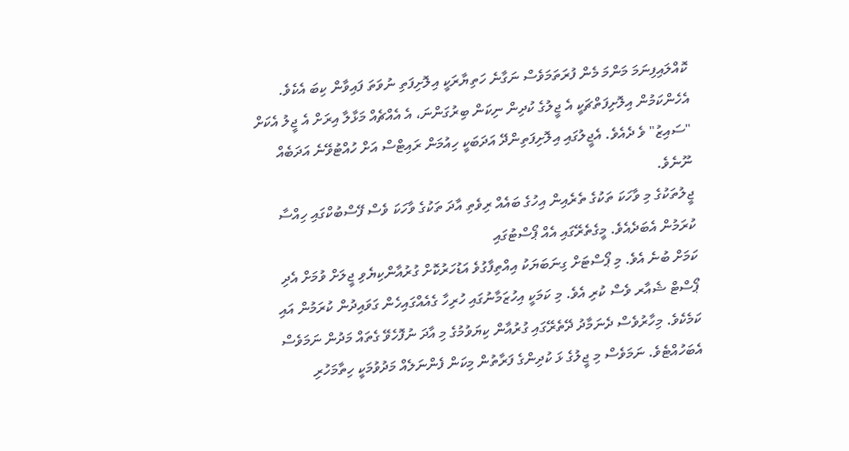ކޮއްލައިފިނަމަ މަންމަ މެން ފުރަތަމަވެސް ނަގާނެ ހަތިޔާރަކީ އިލޮށިފަތި ނުވަތަ ފައިވާން ކިބަ އެކެވެ. އެހެންކަމުން އިލޮށިފަތްޗަކީ އެ ޖީލުގެ ކުދިން ނިކަން ބިރުގަންނަ، އެ އެއްޗެއް މަޅާލާ އިރަށް އެ ޖީލު އެކަށް "ސައިޒު" ވެ ދެއެވެ. އެޖީލުގައި އިލޮށިފަތިންދޭ އަދަބަކީ ހިއުމަން ރައިޓްސް އަށް ހުއްޓުވޭނެ އަދަބެއް ނޫނެވެ.
ޖީލުތަކުގެ މި ވާހަކަ ތަކުގެ ތެރެއިން އިހުގެ ބައެއް ރިވެތި އާދަ ތަކުގެ ވާހަކަ ވެސް ފޭސްބުކްގައި ހިއްސާ ކުރަމުން އެބަދެއެވެ. މީގެތެރޭގައި އެއް ޕޯސްޓުގައި
ކަމަށް ބުނެ އެވެ. މި ޕޯސްޓަށް ގިނަބަޔަކު އިއްތިފާގުވެ އަޑުހަރުކޮށް ގުރުއާންކިޔެވި ޖީލަށް ވުމަށް އެދި ޕޯސްޓް ޝެއާރ ވެސް ކުރި އެވެ. މި ކަމަކީ އިހުޒަމާނުގައި ހުރިހާ ގެއެއްގައިހެން ގަވައިދުން ކުރަމުން އައި ކަމެކެވެ. މިހާރުވެސް ދެނަމާދު ދޭތެރޭގައި ގުރުއާން ކިޔަވުމުގެ މި އާދަ ނުފޮހެވޭ ގެތައް މަދުން ނަމަވެސް އެބަހުއްޓެވެ. ނަމަވެސް މި ޖީލުގެ ޅަ ކުދިންގެ ފަރާތުން މިކަން ފެންނަލެއް މަދުވުމަކީ ހިތާމަހުރި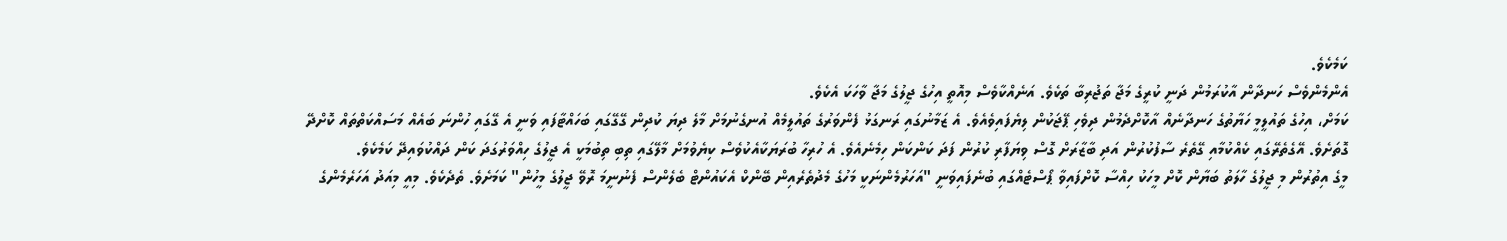ކަމެކެވެ.
އެންމެންވެސް ހަނދާން އާކުރަމުން ދަނީ ކުރީގެ މަޖާ ތަޖުރިބާ ތަކެވެ. އަނެއްކާވެސް މިއޮތީ އިހުގެ ޖީލުގެ މަޖާ ވާހަކަ އެކެވެ.
ކަމަށް، އިހުގެ ތައުލީމީ ހަޔާތުގެ ހަނދާނެއް އާކޮށްދެމުން ދިވެހި ޕޭޖަކުން ލިޔެފައިވެއެވެ. އެ ޒަމާނުގައި ރަނގަޅު ފެންވަރުގެ ތައުލީމެއް އުނގެނުމަށް މާލެ ދިޔަ ކުދިން ގޭގޭގައި ބަހައްޓާފައި ވަނީ އެ ގޭގައި ހުންނަ ބައެއް މަސައްކަތްތައް ކޮށްދޭ ގޮތަށެވެ. އޭގެތެރޭގައި ކެއްކުމާއި ގޭތެރެ ސާފުކުރުން އަދި ބާޒާރަށް ގޮސް ވިޔަފާރި ކުރުން ފަދަ ކަންކަން ހިމެނެއެވެ. އެ ހުރިހާ ބުރަޔަކާއެކުވެސް ކިޔެވުމަށް މާލޭގައި ތިބި ތިބުމަކީ އެ ޖީލުގެ ހިއްވަރުގަދަ ކަން ދައްކުވައިދޭ ކަމެކެވެ.
މީގެ އިތުރުން މި ޖީލުގެ ހާލަތު ބަޔާން ކޮށް މީހަކު ހިއްސާ ކޮށްފައިވާ ޕޯސްޓެއްގައި ބުނެފައިވަނީ "އަހަރުމެންނަކީ މަހުގެ މެދުތެރެއިން ބޭންކް އެކައުންޓް ބެލެންސް ފެނުނީމަ ރޮވޭ ޖީލުގެ މީހުން" ކަމަށެވެ. ތެދެކެވެ. މިއީ މިއަދު އަހަރެމެންގެ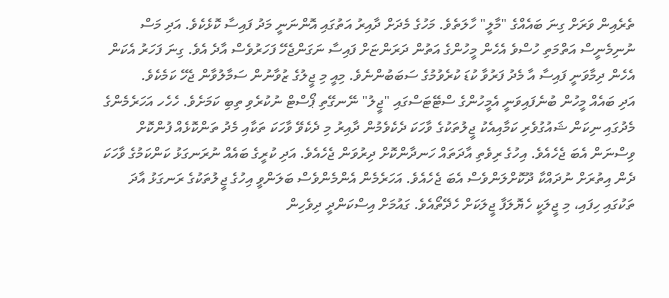ތެރެއިން ވަރަށް ގިނަ ބައެއްގެ "މާލީ" ހާލަތެވެ. މަހުގެ މެދަށް ދާއިރު އަތުގައި އޮންނަނީ މަދު ފައިސާ ކޮޅެކެވެ. އަދި މަސް ނުނިމެނީސް އަތްމަތި ހުސްވެ އެހެން މީހުންގެ އަތުން ދަރަންޏަށް ފައިސާ ނަގަންޖެހޭ ފަހަރުވެސް އާދެ އެވެ. ގިނަ ފަހަރު އެކަން އެހެން ދިމާވަނީ ފައިސާ އާ މެދު ފަރުވާ ކުޑަ ކުރެވުމުގެ ސަބަބުންނެވެ. މިއީ މި ޖީލުގެ ޒުވާނުން ސަމާލުވާން ޖެހޭ ކަމެކެވެ.
އަދި ބައެއް މީހުން ބުނެފައިވަނީ އެމީހުންގެ ސްޓޭޓަސްގައި "ޖީލު" ނޭނގޭތި ޕޯސްޓް ނުކުރެވި ތިބި ކަމަށެވެ. ހެހެހ އަހަރެމެންގެ މެދުގައި ނިކަން ޝައުގުވެރި ކަމާއިއެކު ޖީލުތަކުގެ ވާހަކަ ދެކެވެމުން ދާއިރު މި ދެކެވޭ ވާހަކަ ތަކާއި މެދު ތަންކޮޅެއް ފުންކޮށް ވިސްނަން އެބަ ޖެހެއެވެ. އިހުގެ ރިވެތި އާދަތައް ހަނދާންކޮށް ދިރުވަން ޖެހެއެވެ. އަދި ކުރީގެ ބައެއް ނުރަނގަޅު ކަންކަމުގެ ވާހަކަ ދެން އިތުރަށް ނުދައްކާ ދޫކޮށްލަންވެސް އެބަ ޖެހެއެވެ. އަހަރެމެން އެންމެންވެސް ބަލަންވީ އިހުގެ ޖީލުތަކުގެ ރަނގަޅު އާދަ ތަކުގައި ހިފައި، މި ޖީލަކީ ހެޔޮލަފާ ޖީލަކަށް ހެދޭތޯއެވެ. ގައުމަށް އިސްކަންދީ ދިވެހިން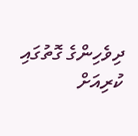ދިވެހިންގެ ގޮތުގައި ކުރިއަށް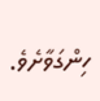ހިންގަވާށެވެ.